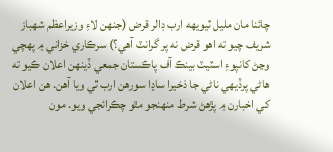چائنا مان مليل ٽيويھه ارب ڊالر قرض (جنهن لاءِ وزيراعظم شھباز شريف چيو ته اھو قرض نه پر گرانٽ آهي؟) سرڪاري خزاني ۾ پھچي وڃڻ کانپوءِ اسٽيٽ بينڪ آف پاڪستان جمعي ڏينهن اعلان ڪيو ته ھاڻي پرڏيهي ناڻي جا ذخيرا ساڍا سورھن ارب ٿي ويا آهن. ھن اعلان کي اخبارن ۾ پڙهڻ شرط منھنجو مٿو چڪرائجي ويو. مون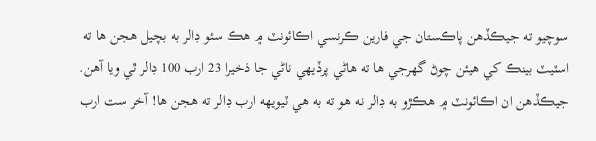سوچيو ته جيڪڏهن پاڪستان جي فارين ڪرنسي اڪائونٽ ۾ ھڪ سئو ڊالر به بچيل ھجن ھا ته اسٽيٽ بينڪ کي ھيئن چوڻ گهرجي ھا ته ھاڻي پرڏيهي ناڻي جا ذخيرا 23 ارب 100 ڊالر ٿي ويا آهن. جيڪڏهن ان اڪائونٽ ۾ ھڪڙو به ڊالر نه ھو ته به ھي ٽيويھه ارب ڊالر ته ھجن ھا! آخر ست ارب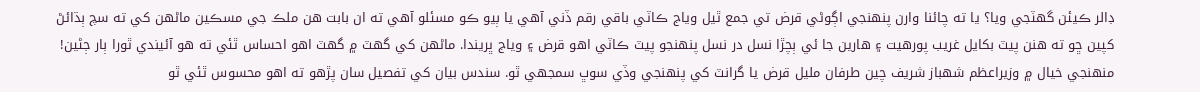ڊالر ڪيئن گھٽجي ويا؟ يا ته چائنا وارن پنھنجي اڳوڻي قرض تي جمع ٿيل وياج ڪاٽي باقي رقم ڏني آهي يا ٻيو ڪو مسئلو آهي ته ان بابت ھن ملڪ جي مسڪين ماڻهن کي ته سچ ٻڌائڻ کپين ڇو ته ھنن پيٽ بکايل غريب پورهيت ۽ ھارين جا ئي ٻچڙا نسل در نسل پنهنجو پيٽ ڪاٽي اھو قرض ۽ وياج ڀريندا. ماڻهن کي گھٽ ۾ گھٽ اھو احساس ٿئي ته ھو آئيندي ٿورا ٻار ڄڻين!
منهنجي خيال ۾ وزيراعظم شهباز شريف چين طرفان مليل قرض يا گرانٽ کي پنهنجي وڏي سوڀ سمجهي ٿو. سندس بيان کي تفصيل سان پڙھو ته اھو محسوس ٿئي ٿو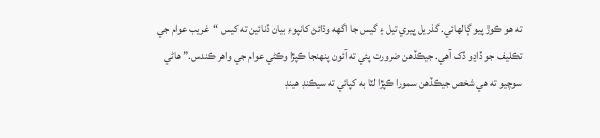ته ھو ڪوڙ پيو ڳالهائي. گذريل ڀيري تيل ۽ گيس جا اگھه وڌائڻ کانپوءِ بيان ڏنائين ته کيس “غريب عوام جي تڪليف جو ڏاڍو ڏک آهي. جيڪڏهن ضرورت پئي ته آئون پنھنجا ڪپڙا وڪڻي عوام جي واھر ڪندس.” ھاڻي سوچيو ته ھي شخص جيڪڏهن سمورا ڪپڙا لٽا به کپائي ته سيڪنڊ ھينڊ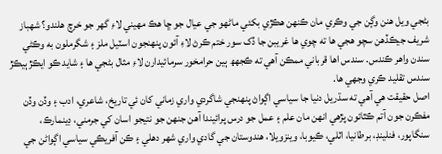بڻجي ويل ھنن وڳن جي وڪري مان ڪنهن ھڪڙي بکئي ماڻهو جي عيال جو ڇا ھڪ مھيني لاءِ گھر جو خرچ ھلندو؟ شھباز شريف جيڪڏهن سچو ھجي ھا ته چوي ھا غريبن جا ڏک سور ختم ڪرڻ لاءِ آئون پنھنجون اسٽيل ملز ۽ شگرملون به وڪڻي سندن واھر ڪندس. سندس اھا قرباني ممڪن آهي ته ڪجهھ ٻين حرامخور سرمائيدارن لاءِ مثال بڻجي ھا ۽ شايد ڪو ايڪڙ ٻيڪڙ سندس تقليد ڪري وجهي ها.
اصل حقيقت ھي آهي ته سڌريل دنيا جا سياسي اڳواڻ پنهنجي شاگردي واري زماني کان ئي تاريخ، شاعري، ادب ۽ وڏن وڏن مفڪرن جون آتم ڪٿائون پڙھي انھن مان علم ۽ عمل جو درس پرائيندا آهن جنهن جو نتيجو اسان کي جرمني، ڊينمارڪ، سنگاپور، فنلينڊ، برطانيا، اٽلي، ڪيوبا، وينزويلا، ھندوستان جي گادي واري شهر دھلي ۽ ڪن آفريڪي سياسي اڳواڻن جي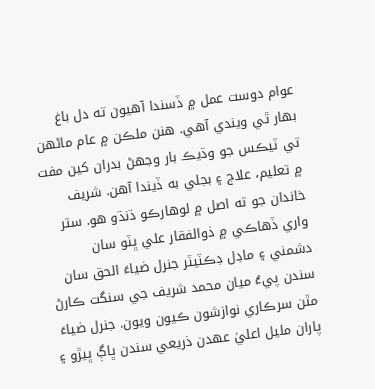عوام دوست عمل ۾ ڏسندا آهيون ته دل باغ بهار ٿي ويندي آهي. ھنن ملڪن ۾ عام ماڻهن تي ٽيڪس جو وڌيڪ بار وجھڻ بدران کين مفت ۾ تعليم، علاج ۽ بجلي به ڏيندا آهن. شريف خاندان جو ته اصل ۾ لوھارڪو ڌنڌو ھو. ستر واري ڏهاڪي ۾ ذوالفقار علي ڀٽو سان دشمني ۽ ماڊل ڊڪٽيٽر جنرل ضياءَ الحق سان سندن پيءُ ميان محمد شريف جي سنگت ڪارڻ مٿن سرڪاري نوازشون ڪيون ويون. جنرل ضياءَ پاران مليل اعليٰ عھدن ذريعي سندن ڀاڳ ڀيڙو ۽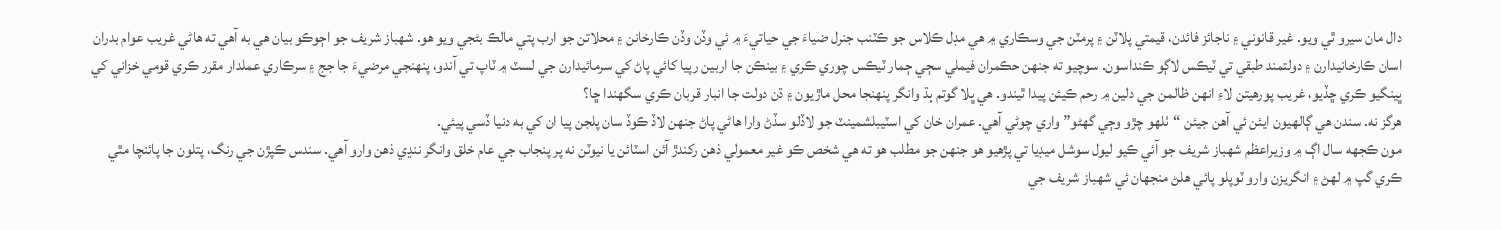دال مان سيرو ٿي ويو. غير قانوني ۽ ناجائز فائدن، قيمتي پلاٽن ۽ پرمٽن جي وسڪاري ۾ ھي مڊل ڪلاس جو ڪٽنب جنرل ضياءَ جي حياتيءَ ۾ ئي وڏن وڏن ڪارخانن ۽ محلاتن جو ارب پتي مالڪ بڻجي ويو هو. شھباز شريف جو اڄوڪو بيان ھي به آهي ته ھاڻي غريب عوام بدران اسان ڪارخانيدارن ۽ دولتمند طبقي تي ٽيڪس لاڳو ڪنداسون. سوچيو ته جنهن حڪمران فيملي سڄي ڄمار ٽيڪس چوري ڪري ۽ بينڪن جا اربين رپيا کائي پاڻ کي سرمائيدارن جي لسٽ ۾ ٽاپ تي آندو، پنهنجي مرضيءَ جا جج ۽ سرڪاري عملدار مقرر ڪري قومي خزاني کي ڀينگيو ڪري ڇڏيو، غريب پورهيتن لاءِ انھن ظالمن جي دلين ۾ رحم ڪيئن پيدا ٿيندو. ھي ڀلا گوتم ٻڌ وانگر پنهنجا محل ماڙيون ۽ ڌن دولت جا انبار قربان ڪري سگهندا ڇا؟
ھرگز نه. سندن ھي ڳالهيون ايئن ئي آهن جيئن “ٺلھو چڙو وڄي گھڻو” واري چوڻي آهي. عمران خان کي اسٽيبلشمينٽ جو لاڏلو سڏڻ وارا ھاڻي پاڻ جنهن لاڏ ڪوڏ سان پلجن پيا ان کي به دنيا ڏسي پيئي.
مون ڪجھه سال اڳ ۾ وزيراعظم شهباز شريف جو آئي ڪيو ليول سوشل ميڊيا تي پڙھيو ھو جنھن جو مطلب ھو ته ھي شخص ڪو غير معمولي ذهن رکندڙ آئن اسٽائن يا نيوٽن نه پر پنجاب جي عام خلق وانگر ننڍي ذھن وارو آھي. سندس ڪپڙن جي رنگ، پتلون جا پائنچا مٿي ڪري گپ ۾ لھڻ ۽ انگريزن وارو ٽوپلو پائي ھلڻ منجهان ئي شھباز شريف جي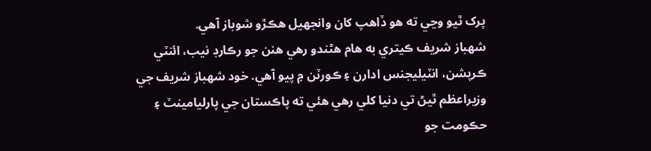پرک ٿيو وڃي ته ھو ڏاھپ کان وانجهيل ھڪڙو شوباز آهي.
شھباز شريف ڪيتري به ھام ھڻندو رهي ھنن جو رڪارڊ نيب، ائنٽي ڪرپشن، انٽيليجنس ادارن ۽ ڪورٽن ۾ پيو آهي. خود شھباز شريف جي وزيراعظم ٿيڻ تي دنيا کلي رهي ھئي ته پاڪستان جي پارليامينٽ ۽ حڪومت جو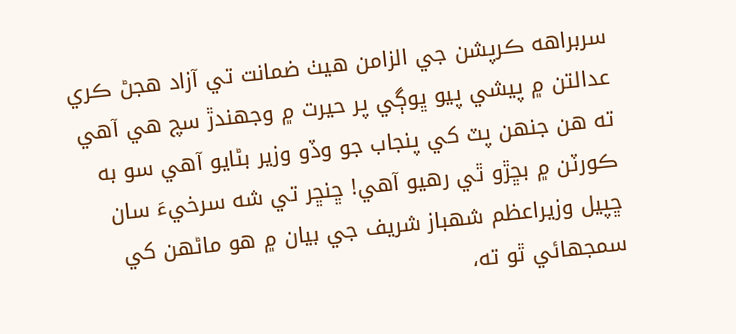سربراهه ڪرپشن جي الزامن ھيٺ ضمانت تي آزاد ھجڻ ڪري عدالتن ۾ پيشي پيو ڀوڳي پر حيرت ۾ وجهندڙ سچ ھي آهي ته هن جنھن پٽ کي پنجاب جو وڏو وزير بڻايو آهي سو به ڪورٽن ۾ بڇڙو ٿي رهيو آهي! ڇنڇر تي شه سرخيءَ سان ڇپيل وزيراعظم شھباز شريف جي بيان ۾ هو ماڻهن کي سمجھائي ٿو ته،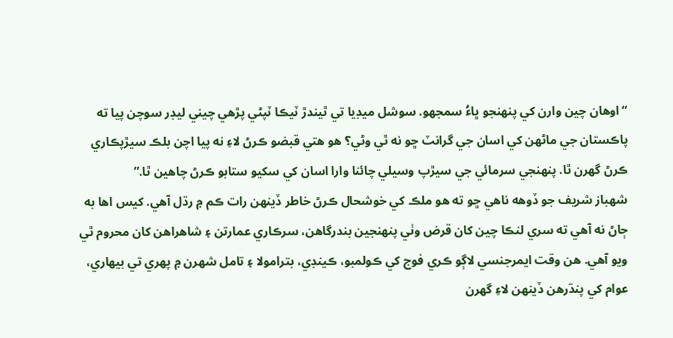“اوهان چين وارن کي پنهنجو ڀاءُ سمجهو. سوشل ميڊيا تي ٿيندڙ ٽيڪا ٽپڻي پڙھي چيني ليڊر سوچن پيا ته پاڪستان جي ماڻهن کي اسان جي گرانٽ ڇو نه ٿي وڻي؟ ھو ھتي قبضو ڪرڻ لاءِ نه پيا اچن بلڪ سيڙپڪاري ڪرڻ گهرن ٿا. پنهنجي سرمائي جي سيڙپ وسيلي چائنا وارا اسان کي سکيو ستابو ڪرڻ چاھين ٿا.”
شھباز شريف جو ڏوھه ناهي ڇو ته ھو ملڪ کي خوشحال ڪرڻ خاطر ڏينهن رات ڪم ۾ رڌل آهي. کيس اھا به ڄاڻ نه آهي ته سري لنڪا چين کان قرض وٺي پنهنجين بندرگاهن، سرڪاري عمارتن ۽ شاھراھن کان محروم ٿي ويو آهي. ھن وقت ايمرجنسي لاڳو ڪري فوج کي ڪولمبو، ڪينڊي، بترامولا ۽ تامل شھرن ۾ پھري تي بيھاري، عوام کي پنڌرھن ڏينهن لاءِ گھرن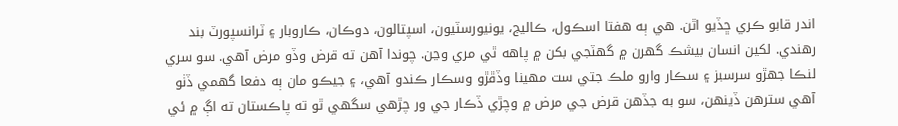اندر قابو ڪري ڇڏيو اٿن. ھي ٻه ھفتا اسڪول، ڪاليج، يونيورسٽيون، اسپتالون، دوڪان، ڪاروبار ۽ ٽرانسپورٽ بند رھندي. لکين انسان بيشڪ گھرن ۾ گھٽجي بکن ۾ پاهه ٿي مري وڃن. چوندا آهن ته قرض وڏو مرض آهي. سو سري لنڪا جھڙو سرسبز ۽ سڪار وارو ملڪ جتي ست مهينا وڏڦڙو وسڪار ڪندو آهي، ۽ جيڪو مان ٻه دفعا گھمي ڏٺو آهي سترھن ڏينهن، سو به جڏهن قرض جي مرض ۾ وچڙي ڏڪار جي ور چڙهي سگهي ٿو ته پاڪستان ته اڳ ۾ ئي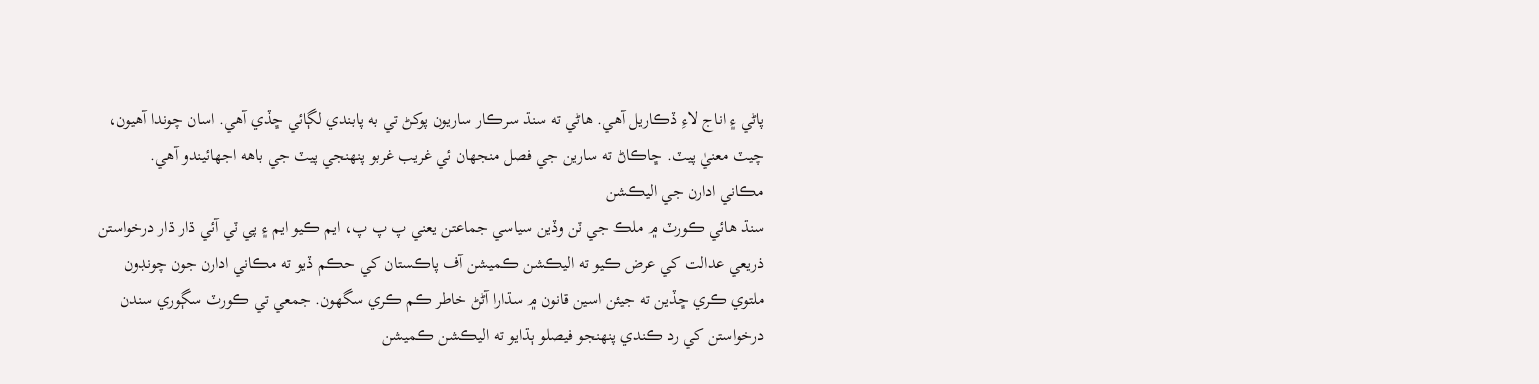پاڻي ۽ اناج لاءِ ڏڪاريل آهي. ھاڻي ته سنڌ سرڪار ساريون پوکڻ تي به پابندي لڳائي ڇڏي آهي. اسان چوندا آهيون، چيٽ معنيٰ پيٽ. ڇاڪاڻ ته سارين جي فصل منجهان ئي غريب غربو پنهنجي پيٽ جي باھه اجھائيندو آهي.
مڪاني ادارن جي اليڪشن
سنڌ ھائي ڪورٽ ۾ ملڪ جي ٽن وڏين سياسي جماعتن يعني پ پ پ، ايم ڪيو ايم ۽ پي ٽي آئي ڌار ڌار درخواستن ذريعي عدالت کي عرض ڪيو ته اليڪشن ڪميشن آف پاڪستان کي حڪم ڏيو ته مڪاني ادارن جون چونڊون ملتوي ڪري ڇڏين ته جيئن اسين قانون ۾ سڌارا آڻڻ خاطر ڪم ڪري سگهون. جمعي تي ڪورٽ سڳوري سندن درخواستن کي رد ڪندي پنهنجو فيصلو ٻڌايو ته اليڪشن ڪميشن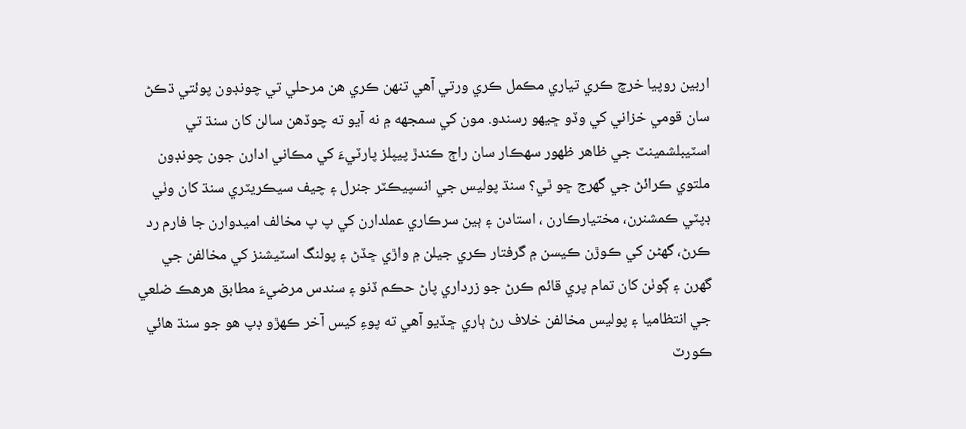اربين روپيا خرچ ڪري تياري مڪمل ڪري ورتي آهي تنهن ڪري ھن مرحلي تي چونڊون پوئتي ڌڪڻ سان قومي خزاني کي وڏو ڇيهو رسندو. مون کي سمجھه ۾ نه آيو ته چوڏھن سالن کان سنڌ تي اسٽيبلشمينٽ جي ظاھر ظھور سھڪار سان راڄ ڪندڙ پيپلز پارٽيءَ کي مڪاني ادارن جون چونڊون ملتوي ڪرائڻ جي گھرج ڇو ٿي؟ سنڌ پوليس جي انسپيڪٽر جنرل ۽ چيف سيڪريٽري سنڌ کان وٺي ڊپٽي ڪمشنرن، مختيارڪارن ، استادن ۽ ٻين سرڪاري عملدارن کي پ پ مخالف اميدوارن جا فارم رد ڪرڻ، گھڻن کي ڪوڙن ڪيسن ۾ گرفتار ڪري جيلن ۾ واڙي ڇڏڻ ۽ پولنگ اسٽيشنز کي مخالفن جي گھرن ۽ ڳوٺن کان تمام پري قائم ڪرڻ جو زرداري پاڻ حڪم ڏنو ۽ سندس مرضيءَ مطابق ھرھڪ ضلعي جي انتظاميا ۽ پوليس مخالفن خلاف رڻ ٻاري ڇڏيو آهي ته پوءِ کيس آخر ڪھڙو ڊپ ھو جو سنڌ ھائي ڪورٽ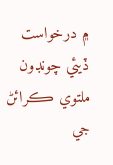۾ درخواست ڏيئي چونڊون ملتوي ڪرائڻ جي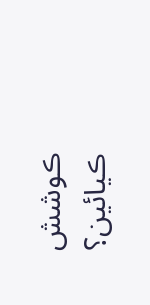ڪوشش ڪيائين؟